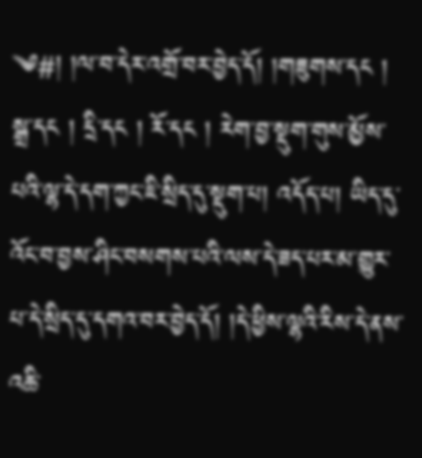༄#། །ལ་བ་དེར་འགྲོ་བར་བྱེད་དོ། །གཟུགས་དང ། སྒྲ་དང ། དྲི་དང ། རོ་དང ། རེག་བྱ་སྡུག་གུས་མྱོས་པའི་ལྷ་དེ་དག་ཀྱང་ཇི་སྲིད་དུ་སྡུག་པ། འདོད་པ། ཡིད་དུ་འོང་བ་བྱས་ཤིང་བསགས་པའི་ལས་དེ་ཟད་པར་མ་གྱུར་པ་དེ་སྲིད་དུ་དགའ་བར་བྱེད་དོ། །དེ་ཕྱིས་ལྷའི་རིས་དེ་ནས་འཆི་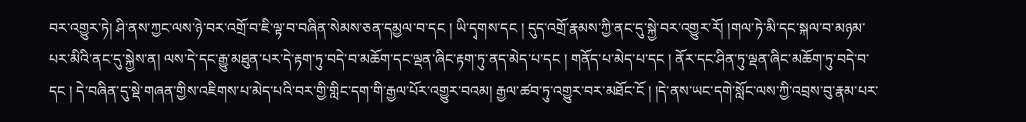བར་འགྱུར་ཏེ། ཤི་ནས་ཀྱང་ལས་ཉེ་བར་འགྲོ་བ་ཇི་ལྟ་བ་བཞིན་སེམས་ཅན་དམྱལ་བ་དང ། ཡི་དྭགས་དང ། དུད་འགྲོ་རྣམས་ཀྱི་ནང་དུ་སྐྱེ་བར་འགྱུར་རོ། །གལ་ཏེ་མི་དང་སྐལ་བ་མཉམ་པར་མིའི་ནང་དུ་སྐྱེས་ན། ལས་དེ་དང་རྒྱུ་མཐུན་པར་དེ་རྟག་ཏུ་བདེ་བ་མཆོག་དང་ལྡན་ཞིང་རྟག་ཏུ་ནད་མེད་པ་དང ། གནོད་པ་མེད་པ་དང ། ནོར་དང་ཤིན་ཏུ་ལྡན་ཞིང་མཆོག་ཏུ་བདེ་བ་དང ། དེ་བཞིན་དུ་སྡེ་གཞན་གྱིས་འཇིགས་པ་མེད་པའི་བར་གྱི་གླིང་དག་གི་རྒྱལ་པོར་འགྱུར་བའམ། རྒྱལ་ཚབ་ཏུ་འགྱུར་བར་མཐོང་ངོ ། །དེ་ནས་ཡང་དགེ་སློང་ལས་ཀྱི་འབྲས་བུ་རྣམ་པར་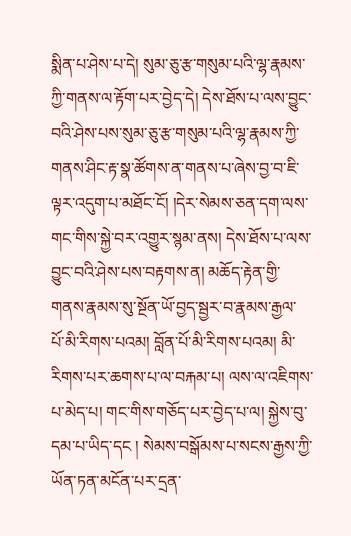སྨིན་པ་ཤེས་པ་དེ། སུམ་ཅུ་རྩ་གསུམ་པའི་ལྷ་རྣམས་ཀྱི་གནས་ལ་རྟོག་པར་བྱེད་དེ། དེས་ཐོས་པ་ལས་བྱུང་བའི་ཤེས་པས་སུམ་ཅུ་རྩ་གསུམ་པའི་ལྷ་རྣམས་ཀྱི་གནས་ཤིང་རྟ་སྣ་ཚོགས་ན་གནས་པ་ཞེས་བྱ་བ་ཇི་ལྟར་འདུག་པ་མཐོང་ངོ། །དེར་སེམས་ཅན་དག་ལས་གང་གིས་སྐྱེ་བར་འགྱུར་སྙམ་ནས། དེས་ཐོས་པ་ལས་བྱུང་བའི་ཤེས་པས་བརྟགས་ན། མཆོད་རྟེན་གྱི་གནས་རྣམས་སུ་སྔོན་ཡོ་བྱད་སྦྱར་བ་རྣམས་རྒྱལ་
པོ་མི་རིགས་པའམ། བློན་པོ་མི་རིགས་པའམ། མི་རིགས་པར་ཆགས་པ་ལ་བརྐམ་པ། ལས་ལ་འཇིགས་པ་མེད་པ། གང་གིས་གཅོད་པར་བྱེད་པ་ལ། སྐྱེས་བུ་དམ་པ་ཡིད་དང ། སེམས་བསྒོམས་པ་སངས་རྒྱས་ཀྱི་ཡོན་ཏན་མངོན་པར་དྲན་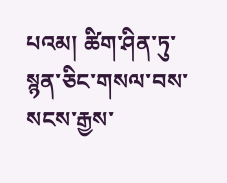པའམ། ཚིག་ཤིན་ཏུ་སྙན་ཅིང་གསལ་བས་སངས་རྒྱས་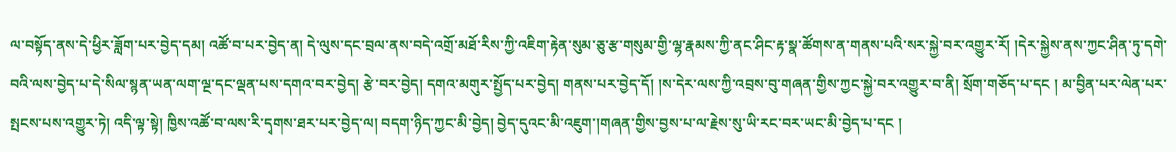ལ་བསྟོད་ནས་དེ་ཕྱིར་ཟློག་པར་བྱེད་དམ། འཚོ་བ་པར་བྱེད་ན། དེ་ལུས་དང་བྲལ་ནས་བདེ་འགྲོ་མཐོ་རིས་ཀྱི་འཇིག་རྟེན་སུམ་ཅུ་རྩ་གསུམ་གྱི་ལྷ་རྣམས་ཀྱི་ནང་ཤིང་རྟ་སྣ་ཚོགས་ན་གནས་པའི་སར་སྐྱེ་བར་འགྱུར་རོ། །དེར་སྐྱེས་ནས་ཀྱང་ཤིན་ཏུ་དགེ་བའི་ལས་བྱེད་པ་དེ་སིལ་སྙན་ཡན་ལག་ལྔ་དང་ལྡན་པས་དགའ་བར་བྱེད། རྩེ་བར་བྱེད། དགའ་མགུར་སྤྱོད་པར་བྱེད། གནས་པར་བྱེད་དོ། །ས་དེར་ལས་ཀྱི་འབྲས་བུ་གཞན་གྱིས་ཀྱང་སྐྱེ་བར་འགྱུར་བ་ནི། སྲོག་གཅོད་པ་དང ། མ་བྱིན་པར་ལེན་པར་སྤངས་པས་འགྱུར་ཏེ། འདི་ལྟ་སྟེ། ཁྱིས་འཚོ་བ་ལས་རི་དྭགས་ཐར་པར་བྱེད་ལ། བདག་ཉིད་ཀྱང་མི་བྱེད། བྱེད་དུའང་མི་འཇུག་།གཞན་གྱིས་བྱས་པ་ལ་རྗེས་སུ་ཡི་རང་བར་ཡང་མི་བྱེད་པ་དང །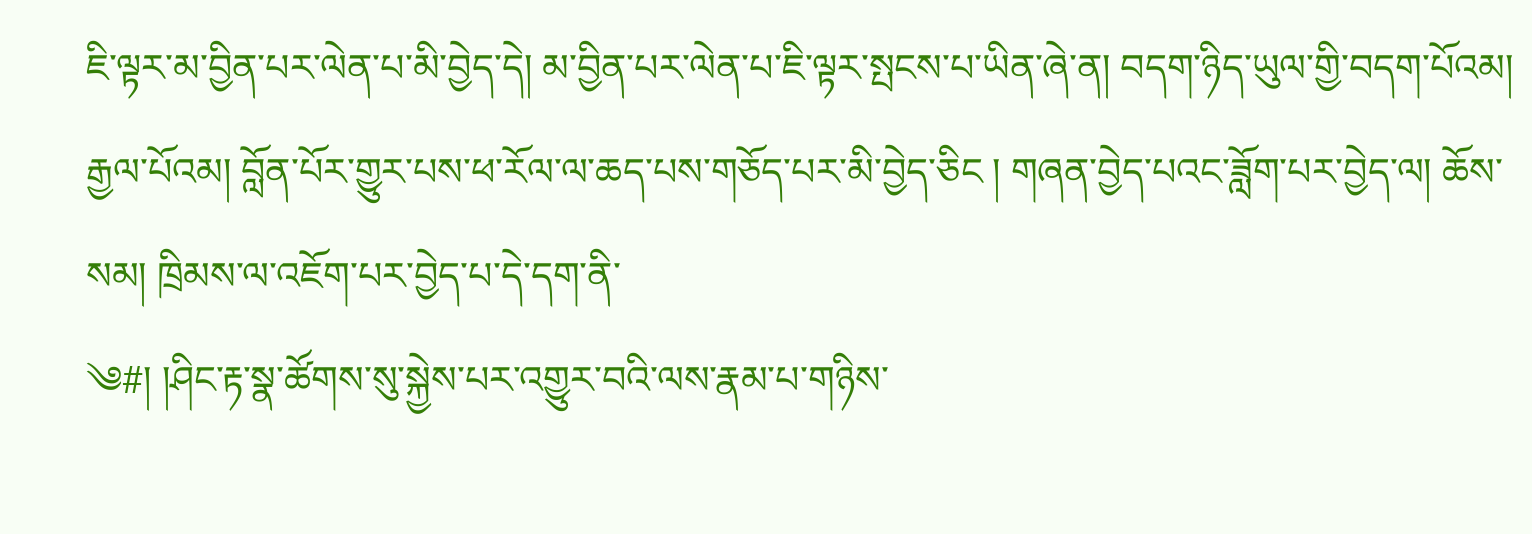ཇི་ལྟར་མ་བྱིན་པར་ལེན་པ་མི་བྱེད་དེ། མ་བྱིན་པར་ལེན་པ་ཇི་ལྟར་སྤངས་པ་ཡིན་ཞེ་ན། བདག་ཉིད་ཡུལ་གྱི་བདག་པོའམ། རྒྱལ་པོའམ། བློན་པོར་གྱུར་པས་ཕ་རོལ་ལ་ཆད་པས་གཅོད་པར་མི་བྱེད་ཅིང ། གཞན་བྱེད་པའང་ཟློག་པར་བྱེད་ལ། ཆོས་སམ། ཁྲིམས་ལ་འཇོག་པར་བྱེད་པ་དེ་དག་ནི་
༄#། །ཤིང་རྟ་སྣ་ཚོགས་སུ་སྐྱེས་པར་འགྱུར་བའི་ལས་རྣམ་པ་གཉིས་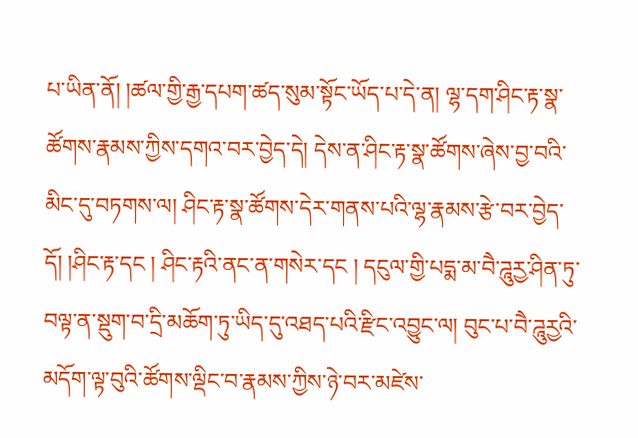པ་ཡིན་ནོ། །ཚལ་གྱི་རྒྱ་དཔག་ཚད་སུམ་སྟོང་ཡོད་པ་དེ་ན། ལྷ་དག་ཤིང་རྟ་སྣ་ཚོགས་རྣམས་ཀྱིས་དགའ་བར་བྱེད་དེ། དེས་ན་ཤིང་རྟ་སྣ་ཚོགས་ཞེས་བྱ་བའི་མིང་དུ་བཏགས་ལ། ཤིང་རྟ་སྣ་ཚོགས་དེར་གནས་པའི་ལྷ་རྣམས་རྩེ་བར་བྱེད་དོ། །ཤིང་རྟ་དང ། ཤིང་རྟའི་ནང་ན་གསེར་དང ། དངུལ་གྱི་པདྨ་མ་བཻ་ཌཱུརྱ་ཤིན་ཏུ་བལྟ་ན་སྡུག་བ་དྲི་མཆོག་ཏུ་ཡིད་དུ་འཐད་པའི་རྫིང་འབྱུང་ལ། བུང་པ་བཻ་ཌཱུརྱའི་མདོག་ལྟ་བུའི་ཚོགས་ལྡིང་བ་རྣམས་ཀྱིས་ཉེ་བར་མཛེས་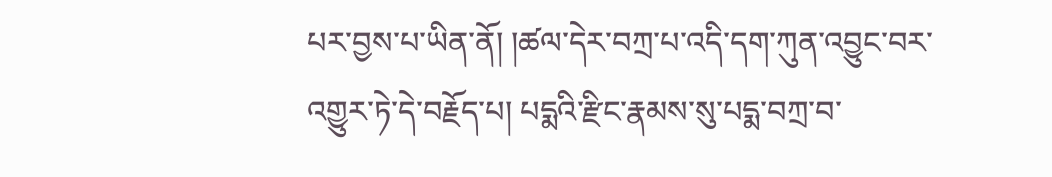པར་བྱས་པ་ཡིན་ནོ། །ཚལ་དེར་བཀྲ་པ་འདི་དག་ཀུན་འབྱུང་བར་འགྱུར་ཏེ་དེ་བརྗོད་པ། པདྨའི་རྫིང་རྣམས་སུ་པདྨ་བཀྲ་བ་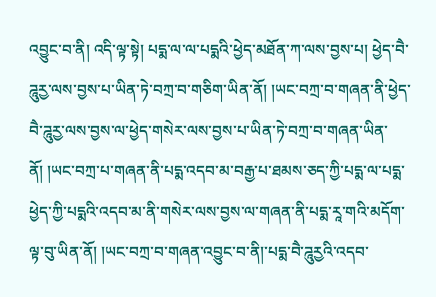འབྱུང་བ་ནི། འདི་ལྟ་སྟེ། པདྨ་ལ་ལ་པདྨའི་ཕྱེད་མཐོན་ཀ་ལས་བྱས་པ། ཕྱེད་བཻ་ཌཱུརྱ་ལས་བྱས་པ་ཡིན་ཏེ་བཀྲ་བ་གཅིག་ཡིན་ནོ། །ཡང་བཀྲ་བ་གཞན་ནི་ཕྱེད་བཻ་ཌཱུརྱ་ལས་བྱས་ལ་ཕྱེད་གསེར་ལས་བྱས་པ་ཡིན་ཏེ་བཀྲ་བ་གཞན་ཡིན་ནོ། །ཡང་བཀྲ་པ་གཞན་ནི་པདྨ་འདབ་མ་བརྒྱ་པ་ཐམས་ཅད་ཀྱི་པདྨ་ལ་པདྨ་ཕྱེད་ཀྱི་པདྨའི་འདབ་མ་ནི་གསེར་ལས་བྱས་ལ་གཞན་ནི་པདྨ་རཱ་གའི་མདོག་ལྟ་བུ་ཡིན་ནོ། །ཡང་བཀྲ་བ་གཞན་འབྱུང་བ་ནི།་པདྨ་བཻ་ཌཱུརྱའི་འདབ་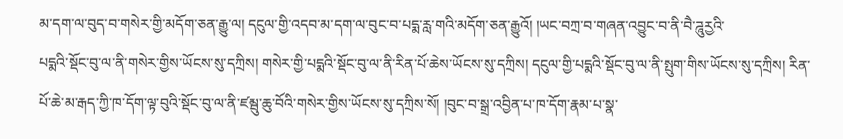མ་དག་ལ་བུད་བ་གསེར་གྱི་མདོག་ཅན་རྒྱུ་ལ། དངུལ་གྱི་འདབ་མ་དག་ལ་བུང་བ་པདྨ་རླ་གའི་མདོག་ཅན་རྒྱུའོ། །ཡང་བཀྲ་བ་གཞན་འབྱུང་བ་ནི་བཻ་ཌཱུརྱའི་
པདྨའི་སྡོང་བུ་ལ་ནི་གསེར་གྱིས་ཡོངས་སུ་དཀྲིས། གསེར་གྱི་པདྨའི་སྡོང་བུ་ལ་ནི་རིན་པོ་ཆེས་ཡོངས་སུ་དཀྲིས། དངུལ་གྱི་པདྨའི་སྡོང་བུ་ལ་ནི་སྤུག་གིས་ཡོངས་སུ་དཀྲིས། རིན་པོ་ཆེ་མ་རྒད་ཀྱི་ཁ་དོག་ལྟ་བུའི་སྡོང་བུ་ལ་ནི་ཛམྦུ་ཆུ་བོའི་གསེར་གྱིས་ཡོངས་སུ་དཀྲིས་སོ། །བུང་བ་སྒྲ་འབྱིན་པ་ཁ་དོག་རྣམ་པ་སྣ་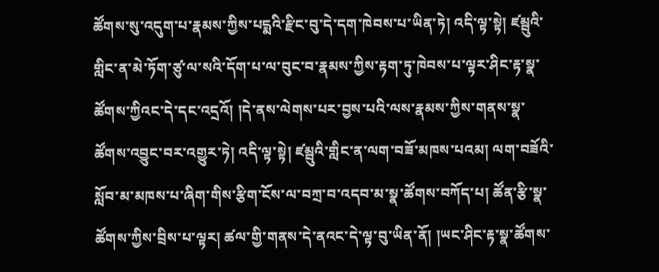ཚོགས་སུ་འདུག་པ་རྣམས་ཀྱིས་པདྨའི་རྫིང་བུ་དེ་དག་ཁེབས་པ་ཡིན་ཏེ། འདི་ལྟ་སྟེ། ཛམྦུའི་གླིང་ན་མེ་ཏོག་ཙུ་ལ་སའི་དོག་པ་ལ་བུང་བ་རྣམས་ཀྱིས་རྟག་ཏུ་ཁེབས་པ་ལྟར་ཤིང་རྟ་སྣ་ཚོགས་ཀྱིའང་དེ་དང་འདྲའོ། །དེ་ནས་ལེགས་པར་བྱས་པའི་ལས་རྣམས་ཀྱིས་གནས་སྣ་ཚོགས་འབྱུང་བར་འགྱུར་ཏེ། འདི་ལྟ་སྟེ། ཛམྦུའི་གླིང་ན་ལག་བཟོ་མཁས་པའམ། ལག་བཟོའི་སློབ་མ་མཁས་པ་ཞིག་གིས་རྩིག་ངོས་ལ་བཀྲ་བ་འདབ་མ་སྣ་ཚོགས་བཀོད་པ། ཚོན་རྩི་སྣ་ཚོགས་ཀྱིས་བྲིས་པ་ལྟར། ཚལ་གྱི་གནས་དེ་ནའང་དེ་ལྟ་བུ་ཡིན་ནོ། །ཡང་ཤིང་རྟ་སྣ་ཚོགས་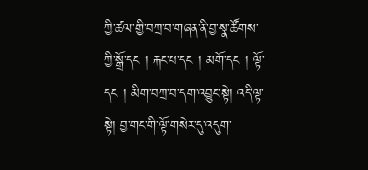ཀྱི་ཚལ་གྱི་བཀྲ་བ་གཞན་ནི་བྱ་སྣ་ཚོགས་ཀྱི་སྒྲོ་དང ། རྐང་པ་དང ། མགོ་དང ། ལྟོ་དང ། མིག་བཀྲ་བ་དག་འབྱུང་སྟེ། འདི་ལྟ་སྟེ། བྱ་གང་གི་ལྟོ་གསེར་དུ་འདུག་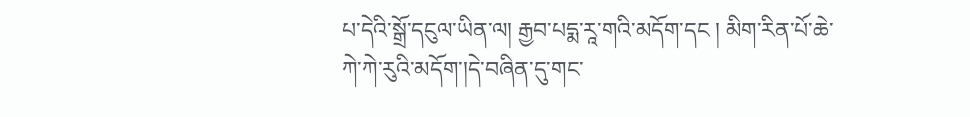པ་དེའི་སྒྲོ་དངུལ་ཡིན་ལ། རྒྱབ་པདྨ་རཱ་གའི་མདོག་དང ། མིག་རིན་པོ་ཆེ་ཀེ་ཀེ་རུའི་མདོག་།དེ་བཞིན་དུ་གང་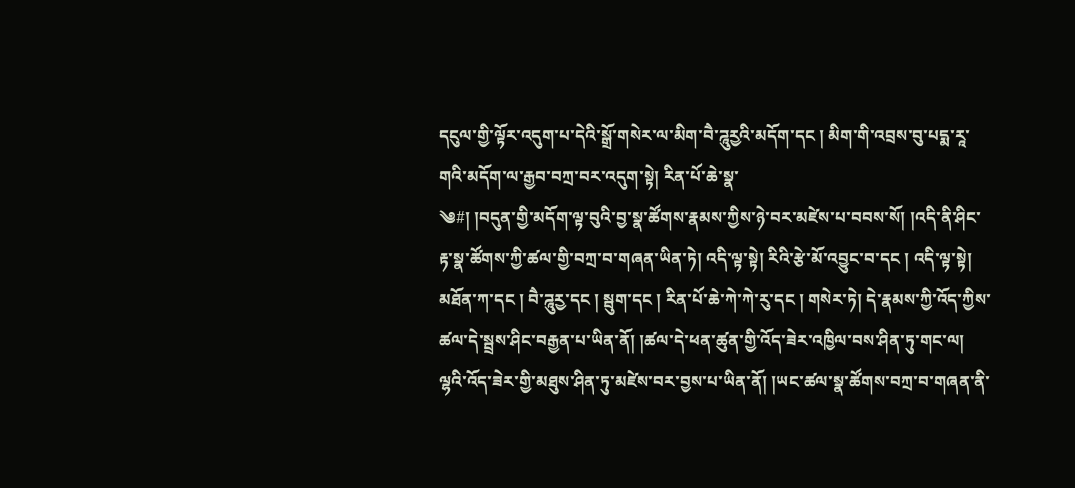དངུལ་གྱི་ལྟོར་འདུག་པ་དེའི་སྒྲོ་གསེར་ལ་མིག་བཻ་ཌཱུརྱའི་མདོག་དང ། མིག་གི་འབྲས་བུ་པདྨ་རཱ་གའི་མདོག་ལ་རྒྱབ་བཀྲ་བར་འདུག་སྟེ། རིན་པོ་ཆེ་སྣ་
༄#། །བདུན་གྱི་མདོག་ལྟ་བུའི་བྱ་སྣ་ཚོགས་རྣམས་ཀྱིས་ཉེ་བར་མཛེས་པ་བབས་སོ། །འདི་ནི་ཤིང་རྟ་སྣ་ཚོགས་ཀྱི་ཚལ་གྱི་བཀྲ་བ་གཞན་ཡིན་ཏེ། འདི་ལྟ་སྟེ། རིའི་རྩེ་མོ་འབྱུང་བ་དང ། འདི་ལྟ་སྟེ། མཐོན་ཀ་དང ། བཻ་ཌཱུརྱ་དང ། སྦུག་དང ། རིན་པོ་ཆེ་ཀེ་ཀེ་རུ་དང ། གསེར་ཏེ། དེ་རྣམས་ཀྱི་འོད་ཀྱིས་ཚལ་དེ་སྦྲས་ཤིང་བརྒྱན་པ་ཡིན་ནོ། །ཚལ་དེ་ཕན་ཚུན་གྱི་འོད་ཟེར་འཁྱིལ་བས་ཤིན་ཏུ་གང་ལ། ལྷའི་འོད་ཟེར་གྱི་མཐུས་ཤིན་ཏུ་མཛེས་བར་བྱས་པ་ཡིན་ནོ། །ཡང་ཚལ་སྣ་ཚོགས་བཀྲ་བ་གཞན་ནི་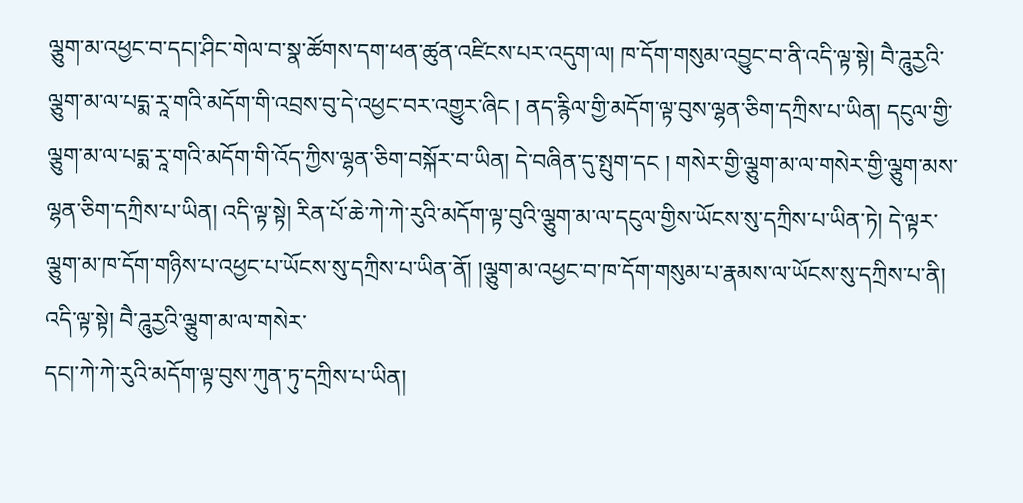ལྕུག་མ་འཕྱང་བ་དང།་ཤིང་གེལ་བ་སྣ་ཚོགས་དག་ཕན་ཚུན་འཛིངས་པར་འདུག་ལ། ཁ་དོག་གསུམ་འབྱུང་བ་ནི་འདི་ལྟ་སྟེ། བཻ་ཌཱུརྱའི་ལྕུག་མ་ལ་པདྨ་རཱ་གའི་མདོག་གི་འབྲས་བུ་དེ་འཕྱང་བར་འགྱུར་ཞིང ། ནད་རྙིལ་གྱི་མདོག་ལྟ་བུས་ལྷན་ཅིག་དཀྲིས་པ་ཡིན། དངུལ་གྱི་ལྕུག་མ་ལ་པདྨ་རཱ་གའི་མདོག་གི་འོད་ཀྱིས་ལྷན་ཅིག་བསྐོར་བ་ཡིན། དེ་བཞིན་དུ་སྤུག་དང ། གསེར་གྱི་ལྕུག་མ་ལ་གསེར་གྱི་ལྕུག་མས་ལྷན་ཅིག་དཀྲིས་པ་ཡིན། འདི་ལྟ་སྟེ། རིན་པོ་ཆེ་ཀེ་ཀེ་རུའི་མདོག་ལྟ་བུའི་ལྕུག་མ་ལ་དངུལ་གྱིས་ཡོངས་སུ་དཀྲིས་པ་ཡིན་ཏེ། དེ་ལྟར་ལྕུག་མ་ཁ་དོག་གཉིས་པ་འཕྱང་པ་ཡོངས་སུ་དཀྲིས་པ་ཡིན་ནོ། །ལྕུག་མ་འཕྱང་བ་ཁ་དོག་གསུམ་པ་རྣམས་ལ་ཡོངས་སུ་དཀྲིས་པ་ནི། འདི་ལྟ་སྟེ། བཻ་ཌཱུརྱའི་ལྕུག་མ་ལ་གསེར་
དང།་ཀེ་ཀེ་རུའི་མདོག་ལྟ་བུས་ཀུན་ཏུ་དཀྲིས་པ་ཡིན།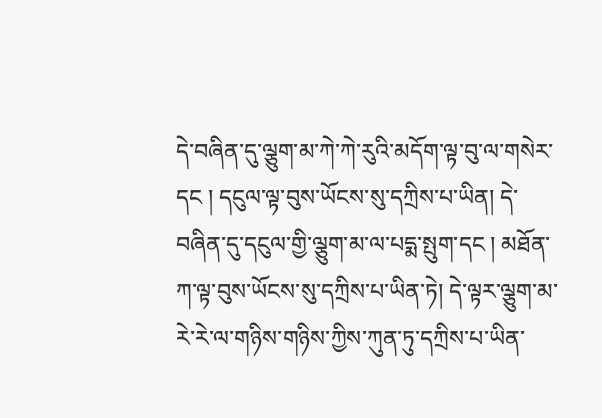དེ་བཞིན་དུ་ལྕུག་མ་ཀེ་ཀེ་རུའི་མདོག་ལྟ་བུ་ལ་གསེར་དང ། དངུལ་ལྟ་བུས་ཡོངས་སུ་དཀྲིས་པ་ཡིན། དེ་བཞིན་དུ་དངུལ་གྱི་ལྕུག་མ་ལ་པདྨ་སྤུག་དང ། མཐོན་ཀ་ལྟ་བུས་ཡོངས་སུ་དཀྲིས་པ་ཡིན་ཏེ། དེ་ལྟར་ལྕུག་མ་རེ་རེ་ལ་གཉིས་གཉིས་ཀྱིས་ཀུན་ཏུ་དཀྲིས་པ་ཡིན་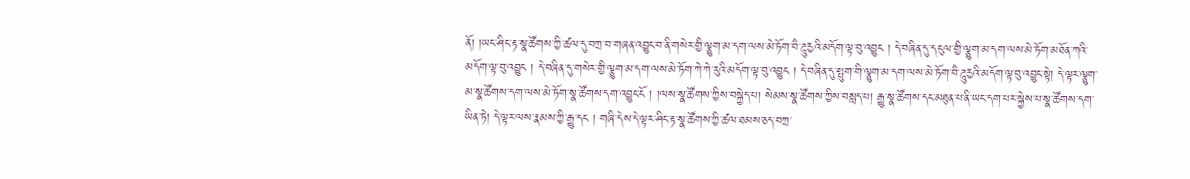ནོ། །ཡང་ཤིང་རྟ་སྣ་ཚོགས་ཀྱི་ཚལ་དུ་བཀྲ་བ་གཞན་འབྱུང་བ་ནི་གསེར་གྱི་ལྕུག་མ་དག་ལས་མེ་ཏོག་བཻ་ཌཱུརྱའི་མདོག་ལྟ་བུ་འབྱུང ། དེ་བཞིན་དུ་དངུལ་གྱི་ལྕུག་མ་དག་ལས་མེ་ཏོག་མཐོན་ཀའི་མདོག་ལྟ་བུ་འབྱུང ། དེ་བཞིན་དུ་གསེར་གྱི་ལྕུག་མ་དག་ལས་མེ་ཏོག་ཀེ་ཀེ་རུའི་མདོག་ལྟ་བུ་འབྱུང ། དེ་བཞིན་དུ་སྤུག་གི་ལྕུག་མ་དག་ལས་མེ་ཏོག་བཻ་ཌཱུརྱའི་མདོག་ལྟ་བུ་འབྱུང་སྟེ། དེ་ལྟར་ལྕུག་མ་སྣ་ཚོགས་དག་ལས་མེ་ཏོག་སྣ་ཚོགས་དག་འབྱུང་ངོ ། །ལས་སྣ་ཚོགས་ཀྱིས་བསྐྱེད་པ། སེམས་སྣ་ཚོགས་ཀྱིས་བསླད་པ། རྒྱུ་སྣ་ཚོགས་དང་མཐུན་པ་ནི་ཡང་དག་པར་སྐྱེས་པ་སྣ་ཚོགས་དག་ཡིན་ཏེ། དེ་ལྟར་ལས་རྣམས་ཀྱི་རྒྱུ་དང ། གཞི་དེས་དེ་ལྟར་ཤིང་རྟ་སྣ་ཚོགས་ཀྱི་ཚལ་ཐམས་ཅད་བཀྲ་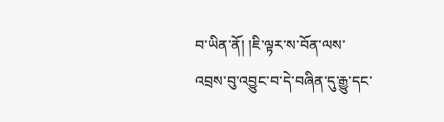བ་ཡིན་ནོ། །ཇི་ལྟར་ས་བོན་ལས་འབྲས་བུ་འབྱུང་བ་དེ་བཞིན་དུ་རྒྱུ་དང་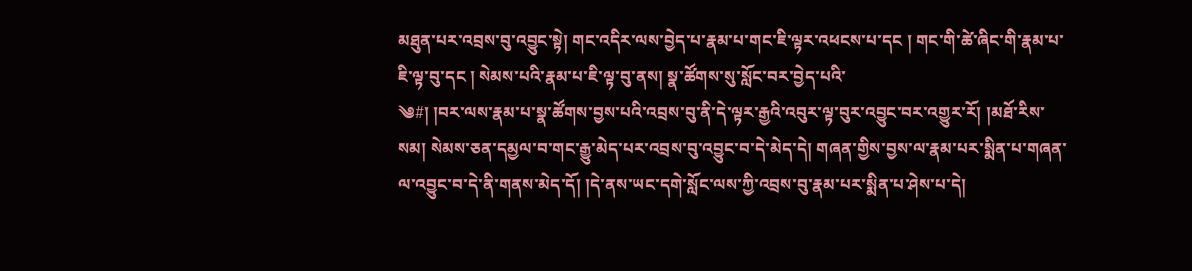མཐུན་པར་འབྲས་བུ་འབྱུང་སྟེ། གང་འདིར་ལས་བྱེད་པ་རྣམ་པ་གང་ཇི་ལྟར་འཕངས་པ་དང ། གང་གི་ཚེ་ཞིང་གི་རྣམ་པ་ཇི་ལྟ་བུ་དང ། སེམས་པའི་རྣམ་པ་ཇི་ལྟ་བུ་ནས། སྣ་ཚོགས་སུ་སློང་བར་བྱེད་པའི་
༄#། །བར་ལས་རྣམ་པ་སྣ་ཚོགས་བྱས་པའི་འབྲས་བུ་ནི་དེ་ལྟར་རྒྱའི་འབུར་ལྟ་བུར་འབྱུང་བར་འགྱུར་རོ། །མཐོ་རིས་སམ། སེམས་ཅན་དམྱལ་བ་གང་རྒྱུ་མེད་པར་འབྲས་བུ་འབྱུང་བ་དེ་མེད་དེ། གཞན་གྱིས་བྱས་ལ་རྣམ་པར་སྨིན་པ་གཞན་ལ་འབྱུང་བ་དེ་ནི་གནས་མེད་དོ། །དེ་ནས་ཡང་དགེ་སློང་ལས་ཀྱི་འབྲས་བུ་རྣམ་པར་སྨིན་པ་ཤེས་པ་དེ།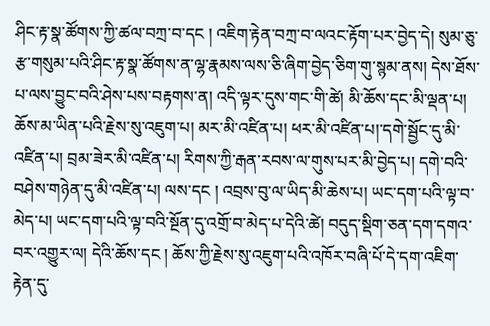ཤིང་རྟ་སྣ་ཚོགས་ཀྱི་ཚལ་བཀྲ་བ་དང ། འཇིག་རྟེན་བཀྲ་བ་ལའང་རྟོག་པར་བྱེད་དེ། སུམ་ཅུ་རྩ་གསུམ་པའི་ཤིང་རྟ་སྣ་ཚོགས་ན་ལྷ་རྣམས་ལས་ཅི་ཞིག་བྱེད་ཅིག་གུ་སྙམ་ནས། དེས་ཐོས་པ་ལས་བྱུང་བའི་ཤེས་པས་བརྟགས་ན། འདི་ལྟར་དུས་གང་གི་ཚེ། མི་ཆོས་དང་མི་ལྡན་པ། ཆོས་མ་ཡིན་པའི་རྗེས་སུ་འཇུག་པ། མར་མི་འཛིན་པ། ཕར་མི་འཛིན་པ།་དགེ་སྦྱོང་དུ་མི་འཛིན་པ། བྲམ་ཟེར་མི་འཛིན་པ། རིགས་ཀྱི་རྒན་རབས་ལ་གུས་པར་མི་བྱེད་པ། དགེ་བའི་བཤེས་གཉེན་དུ་མི་འཛིན་པ། ལས་དང ། འབྲས་བུ་ལ་ཡིད་མི་ཆེས་པ། ཡང་དག་པའི་ལྟ་བ་མེད་པ། ཡང་དག་པའི་ལྟ་བའི་སྔོན་དུ་འགྲོ་བ་མེད་པ་དེའི་ཚེ། བདུད་སྡིག་ཅན་དག་དགའ་བར་འགྱུར་ལ། དེའི་ཆོས་དང ། ཆོས་ཀྱི་རྗེས་སུ་འཇུག་པའི་འཁོར་བཞི་པོ་དེ་དག་འཇིག་རྟེན་དུ་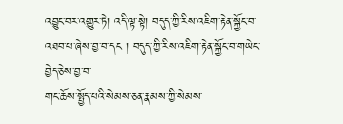འབྱུང་བར་འགྱུར་ཏེ། འདི་ལྟ་སྟེ། བདུད་ཀྱི་རིས་འཇིག་རྟེན་སྐྱོང་བ་འཐབ་པ་ཞེས་བྱ་བ་དང ། བདུད་ཀྱི་རིས་འཇིག་རྟེན་སྐྱོང་བ་གཡེང་བྱེད་ཅེས་བྱ་བ་
གང་ཆོས་སྤྱོད་པའི་སེམས་ཅན་རྣམས་ཀྱི་སེམས་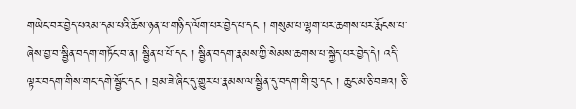གཡེང་བར་བྱེད་པའམ་དམ་པའི་ཆོས་ཉན་པ་གཉིད་ལོག་པར་བྱེད་པ་དང ། གསུམ་པ་ལྷག་པར་ཆགས་པར་རྨོངས་པ་ཞེས་བྱ་བ་སྦྱིན་བདག་གཏོང་བ་ན། སྦྱིན་པ་པོ་དང ། སྦྱིན་བདག་རྣམས་ཀྱི་སེམས་ཆགས་པ་སྐྱེད་པར་བྱེད་དེ། འདི་ལྟར་བདག་གིས་གང་དགེ་སྦྱོང་དང ། བྲམ་ཟེ་ཞིང་དུ་གྱུར་པ་རྣམས་ལ་སྦྱིན་དུ་བདག་གི་བུ་དང ། ཆུང་མ་ཅི་བཟའ། ཅི་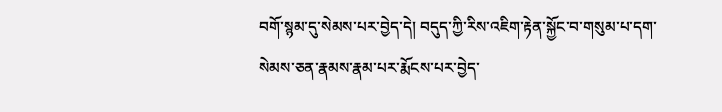བགོ་སྙམ་དུ་སེམས་པར་བྱེད་དེ། བདུད་ཀྱི་རིས་འཇིག་རྟེན་སྐྱོང་བ་གསུམ་པ་དག་སེམས་ཅན་རྣམས་རྣམ་པར་རྨོངས་པར་བྱེད་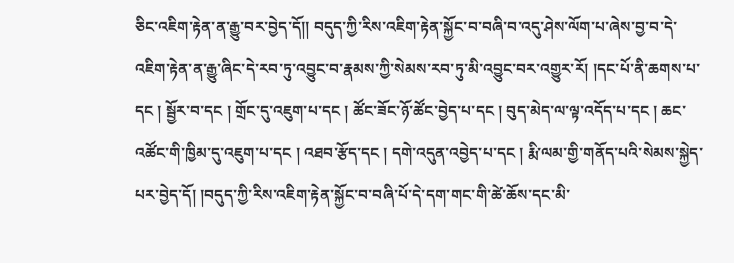ཅིང་འཇིག་རྟེན་ན་རྒྱུ་བར་བྱེད་དོ།། བདུད་ཀྱི་རིས་འཇིག་རྟེན་སྐྱོང་བ་བཞི་བ་འདུ་ཤེས་ལོག་པ་ཞེས་བྱ་བ་དེ་འཇིག་རྟེན་ན་རྒྱུ་ཞིང་དེ་རབ་ཏུ་འབྱུང་བ་རྣམས་ཀྱི་སེམས་རབ་ཏུ་མི་འབྱུང་བར་འགྱུར་རོ། །དང་པོ་ནི་ཆགས་པ་དང ། སྦྱོར་བ་དང ། གྲོང་དུ་འཇུག་པ་དང ། ཚོང་ཟོང་ཉོ་ཚོང་བྱེད་པ་དང ། བུད་མེད་ལ་ལྟ་འདོད་པ་དང ། ཆང་འཚོང་གི་ཁྱིམ་དུ་འཇུག་པ་དང ། འཐབ་རྩོད་དང ། དགེ་འདུན་འབྱེད་པ་དང ། རྨི་ལམ་གྱི་གནོད་པའི་སེམས་སྐྱེད་པར་བྱེད་དོ། །བདུད་ཀྱི་རིས་འཇིག་རྟེན་སྐྱོང་བ་བཞི་པོ་དེ་དག་གང་གི་ཚེ་ཆོས་དང་མི་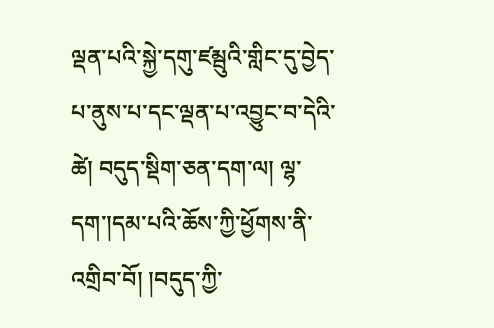ལྡན་པའི་སྐྱེ་དགུ་ཛམྦུའི་གླིང་དུ་བྱེད་པ་ནུས་པ་དང་ལྡན་པ་འབྱུང་བ་དེའི་ཚེ། བདུད་སྡིག་ཅན་དག་ལ། ལྷ་དག་།དམ་པའི་ཆོས་ཀྱི་ཕྱོགས་ནི་འགྲིབ་བོ། །བདུད་ཀྱི་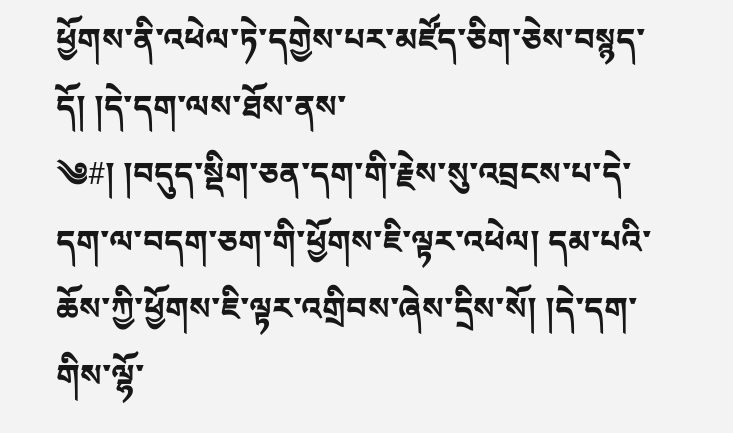ཕྱོགས་ནི་འཕེལ་ཏེ་དགྱེས་པར་མཛོད་ཅིག་ཅེས་བསྙད་དོ། །དེ་དག་ལས་ཐོས་ནས་
༄#། །བདུད་སྡིག་ཅན་དག་གི་རྗེས་སུ་འབྲངས་པ་དེ་དག་ལ་བདག་ཅག་གི་ཕྱོགས་ཇི་ལྟར་འཕེལ། དམ་པའི་ཆོས་ཀྱི་ཕྱོགས་ཇི་ལྟར་འགྲིབས་ཞེས་དྲིས་སོ། །དེ་དག་གིས་ལྷོ་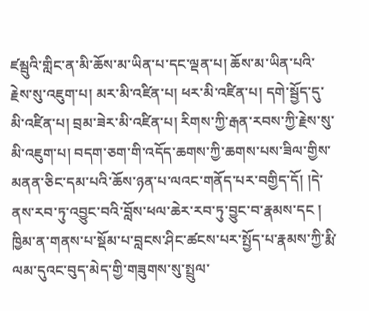ཛམྦུའི་གླིང་ན་མི་ཆོས་མ་ཡིན་པ་དང་ལྡན་པ། ཆོས་མ་ཡིན་པའི་རྗེས་སུ་འཇུག་པ། མར་མི་འཛིན་པ། ཕར་མི་འཛིན་པ། དགེ་སྦྱོད་དུ་མི་འཛིན་པ། བྲམ་ཟེར་མི་འཛིན་པ། རིགས་ཀྱི་རྒན་རབས་ཀྱི་རྗེས་སུ་མི་འཇུག་པ། བདག་ཅག་གི་འདོད་ཆགས་ཀྱི་ཆགས་པས་ཟིལ་གྱིས་མནན་ཅིང་དམ་པའི་ཆོས་ཉན་པ་ལའང་གནོད་པར་བགྱིད་དོ། །དེ་ནས་རབ་ཏུ་འབྱུང་བའི་བློས་ཕལ་ཆེར་རབ་ཏུ་བྱུང་བ་རྣམས་དང ། ཁྱིམ་ན་གནས་པ་སྡོམ་པ་བླངས་ཤིང་ཚངས་པར་སྤྱོད་པ་རྣམས་ཀྱི་རྨི་ལམ་དུའང་བུད་མེད་གྱི་གཟུགས་སུ་སྤྲུལ་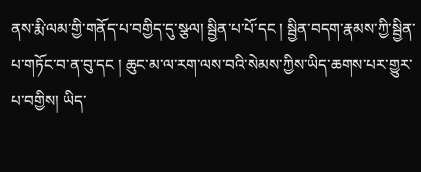ནས་རྨི་ལམ་གྱི་གནོད་པ་བགྱིད་དུ་སྩལ། སྦྱིན་པ་པོ་དང ། སྦྱིན་བདག་རྣམས་ཀྱི་སྦྱིན་པ་གཏོང་བ་ན་བུ་དང ། ཆུང་མ་ལ་རག་ལས་བའི་སེམས་ཀྱིས་ཡིད་ཆགས་པར་གྱུར་པ་བགྱིས། ཡིད་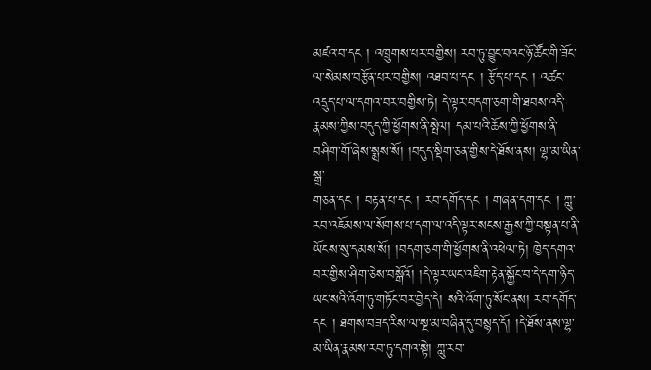མཛའ་བ་དང ། འཁྲུགས་པར་བགྱིས། རབ་ཏུ་བྱུང་བའང་ཉོ་ཚོང་གི་ཟོང་ལ་སེམས་བརྩོན་པར་བགྱིས། འཐབ་པ་དང ། རྩོད་པ་དང ། འཚང་འདྲུད་པ་ལ་དགའ་བར་བགྱིས་ཏེ། དེ་ལྟར་བདག་ཅག་གི་ཐབས་འདི་རྣམས་ཀྱིས་བདུད་ཀྱི་ཕྱོགས་ནི་སྤེལ། དམ་པའི་ཆོས་ཀྱི་ཕྱོགས་ནི་བཤིག་གོ་ཞེས་སྨྲས་སོ། །བདུད་སྡིག་ཅན་གྱིས་དེ་ཐོས་ནས། ལྷ་མ་ཡིན་སྒྲ་
གཅན་དང ། བརྟན་པ་དང ། རབ་དགོད་དང ། གཞན་དག་དང ། ཀླུ་རབ་འཇོམས་ལ་སོགས་པ་དག་ལ་འདི་ལྟར་སངས་རྒྱས་ཀྱི་བསྟན་པ་ནི་ཡོངས་སུ་དམས་སོ། །བདག་ཅག་གི་ཕྱོགས་ནི་འཕེལ་ཏེ། ཁྱེད་དགའ་བར་གྱིས་ཤིག་ཅེས་བསྒོའོ། །དེ་ལྟར་ཡང་འཇིག་རྟེན་སྐྱོང་བ་དེ་དག་ཉིད་ཡང་སའི་འོག་ཏུ་གཏོང་བར་བྱེད་དེ། སའི་འོག་ཏུ་སོང་ནས། རབ་དགོད་དང ། ཐགས་བཟད་རིས་ལ་སྔ་མ་བཞིན་དུ་བསྙད་དོ། །དེ་ཐོས་ནས་ལྷ་མ་ཡིན་རྣམས་རབ་ཏུ་དགའ་སྟེ། ཀླུ་རབ་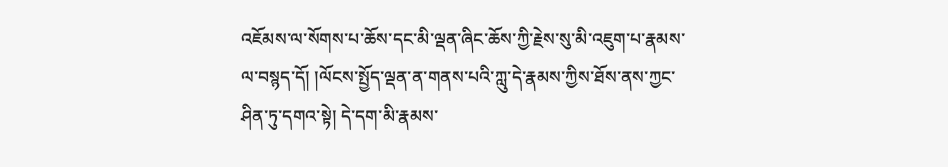འཇོམས་ལ་སོགས་པ་ཆོས་དང་མི་ལྡན་ཞིང་ཆོས་ཀྱི་རྗེས་སུ་མི་འཇུག་པ་རྣམས་ལ་བསྙད་དོ། །ལོངས་སྤྱོད་ལྡན་ན་གནས་པའི་ཀླུ་དེ་རྣམས་ཀྱིས་ཐོས་ནས་ཀྱང་ཤིན་ཏུ་དགའ་སྟེ། དེ་དག་མི་རྣམས་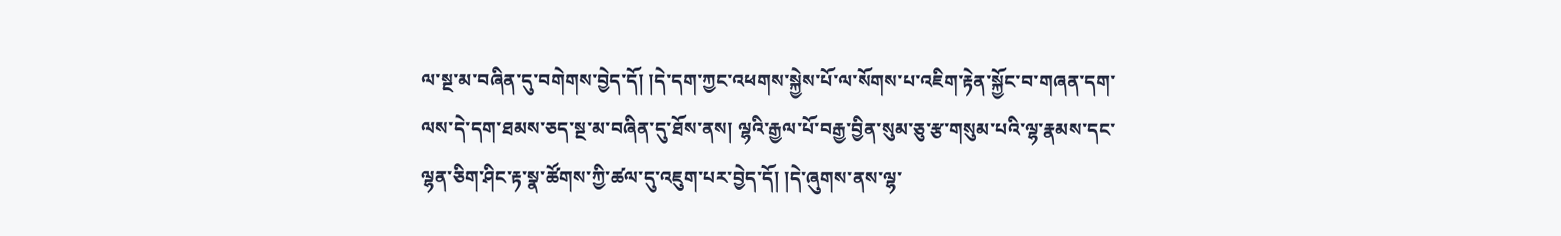ལ་སྔ་མ་བཞིན་དུ་བགེགས་བྱེད་དོ། །དེ་དག་ཀྱང་འཕགས་སྐྱེས་པོ་ལ་སོགས་པ་འཇིག་རྟེན་སྐྱོང་བ་གཞན་དག་ལས་དེ་དག་ཐམས་ཅད་སྔ་མ་བཞིན་དུ་ཐོས་ནས། ལྷའི་རྒྱལ་པོ་བརྒྱ་བྱིན་སུམ་ཅུ་རྩ་གསུམ་པའི་ལྷ་རྣམས་དང་ལྷན་ཅིག་ཤིང་རྟ་སྣ་ཚོགས་ཀྱི་ཚལ་དུ་འཇུག་པར་བྱེད་དོ། །དེ་ཞུགས་ནས་ལྷ་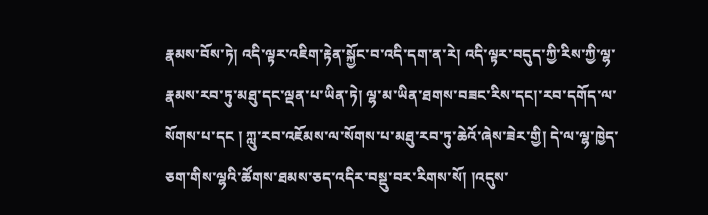རྣམས་བོས་ཏེ། འདི་ལྟར་འཇིག་རྟེན་སྐྱོང་བ་འདི་དག་ན་རེ། འདི་ལྟར་བདུད་ཀྱི་རིས་ཀྱི་ལྷ་རྣམས་རབ་ཏུ་མཐུ་དང་ལྡན་པ་ཡིན་ཏེ། ལྷ་མ་ཡིན་ཐགས་བཟང་རིས་དང།་རབ་དགོད་ལ་སོགས་པ་དང ། ཀླུ་རབ་འཇོམས་ལ་སོགས་པ་མཐུ་རབ་ཏུ་ཆེའོ་ཞེས་ཟེར་གྱི། དེ་ལ་ལྷ་ཁྱེད་ཅག་གིས་ལྷའི་ཚོགས་ཐམས་ཅད་འདིར་བསྡུ་བར་རིགས་སོ། །འདུས་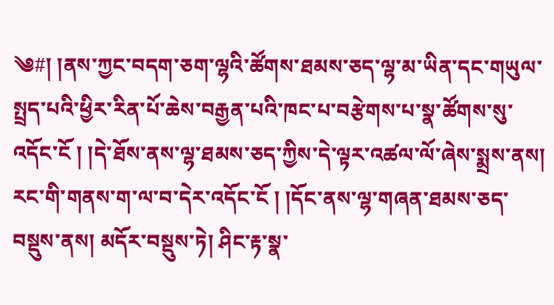༄#། །ནས་ཀྱང་བདག་ཅག་ལྷའི་ཚོགས་ཐམས་ཅད་ལྷ་མ་ཡིན་དང་གཡུལ་སྤྲད་པའི་ཕྱིར་རིན་པོ་ཆེས་བརྒྱན་པའི་ཁང་པ་བརྩེགས་པ་སྣ་ཚོགས་སུ་འདོང་ངོ ། །དེ་ཐོས་ནས་ལྷ་ཐམས་ཅད་ཀྱིས་དེ་ལྟར་འཚལ་ལོ་ཞེས་སྨྲས་ནས། རང་གི་གནས་ག་ལ་བ་དེར་འདོང་ངོ ། །དོང་ནས་ལྷ་གཞན་ཐམས་ཅད་བསྡུས་ནས། མདོར་བསྡུས་ཏེ། ཤིང་རྟ་སྣ་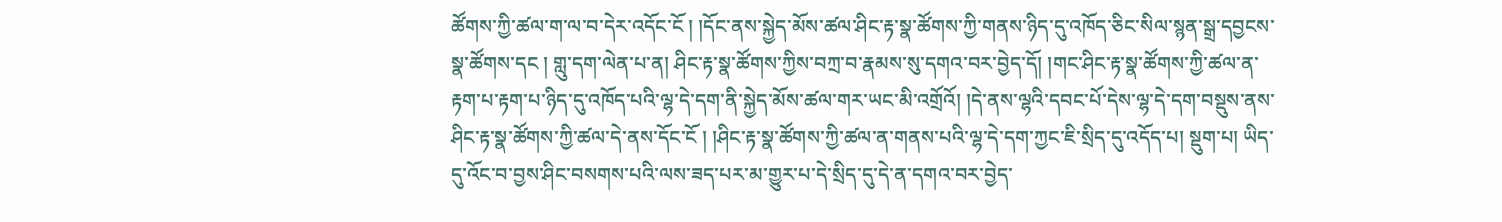ཚོགས་ཀྱི་ཚལ་ག་ལ་བ་དེར་འདོང་ངོ ། །དོང་ནས་སྐྱེད་མོས་ཚལ་ཤིང་རྟ་སྣ་ཚོགས་ཀྱི་གནས་ཉིད་དུ་འཁོད་ཅིང་སིལ་སྙན་སྒྲ་དབྱངས་སྣ་ཚོགས་དང ། གླུ་དག་ལེན་པ་ན། ཤིང་རྟ་སྣ་ཚོགས་ཀྱིས་བཀྲ་བ་རྣམས་སུ་དགའ་བར་བྱེད་དོ། །གང་ཤིང་རྟ་སྣ་ཚོགས་ཀྱི་ཚལ་ན་རྟག་པ་རྟག་པ་ཉིད་དུ་འཁོད་པའི་ལྷ་དེ་དག་ནི་སྐྱེད་མོས་ཚལ་གར་ཡང་མི་འགྲོའོ། །དེ་ནས་ལྷའི་དབང་པོ་དེས་ལྷ་དེ་དག་བསྡུས་ནས་ཤིང་རྟ་སྣ་ཚོགས་ཀྱི་ཚལ་དེ་ནས་དོང་ངོ ། །ཤིང་རྟ་སྣ་ཚོགས་ཀྱི་ཚལ་ན་གནས་པའི་ལྷ་དེ་དག་ཀྱང་ཇི་སྲིད་དུ་འདོད་པ། སྡུག་པ། ཡིད་དུ་འོང་བ་བྱས་ཤིང་བསགས་པའི་ལས་ཟད་པར་མ་གྱུར་པ་དེ་སྲིད་དུ་དེ་ན་དགའ་བར་བྱེད་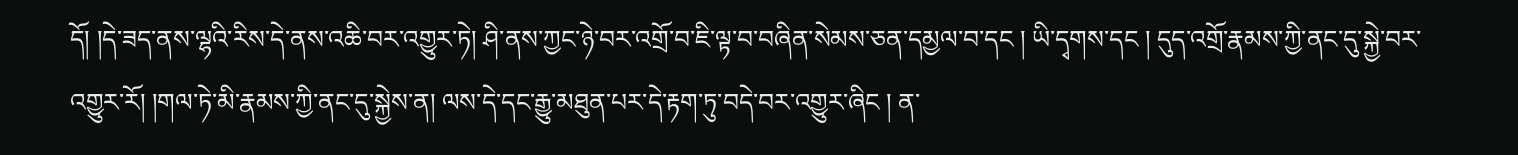དོ། །དེ་ཟད་ནས་ལྷའི་རིས་དེ་ནས་འཆི་བར་འགྱུར་ཏེ། ཤི་ནས་ཀྱང་ཉེ་བར་འགྲོ་བ་ཇི་ལྟ་བ་བཞིན་སེམས་ཅན་དམྱལ་བ་དང ། ཡི་དྭགས་དང ། དུད་འགྲོ་རྣམས་ཀྱི་ནང་དུ་སྐྱེ་བར་འགྱུར་རོ། །གལ་ཏེ་མི་རྣམས་ཀྱི་ནང་དུ་སྐྱེས་ན། ལས་དེ་དང་རྒྱུ་མཐུན་པར་དེ་རྟག་ཏུ་བདེ་བར་འགྱུར་ཞིང ། ན་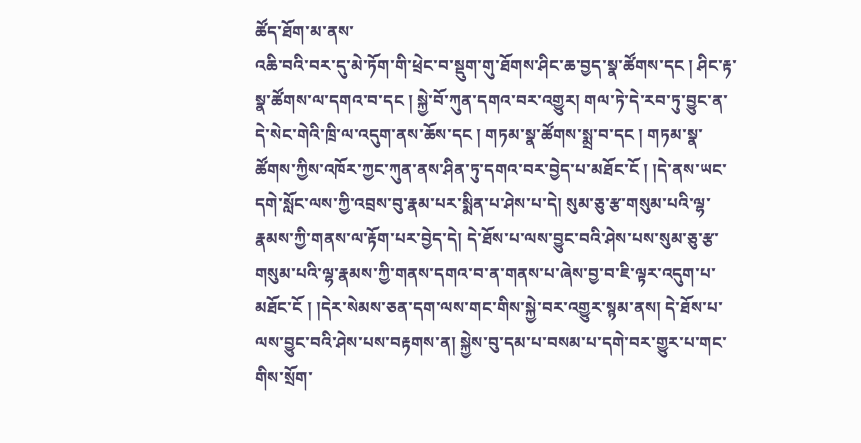ཚོད་ཐོག་མ་ནས་
འཆི་བའི་བར་དུ་མེ་ཏོག་གི་ཕྲེང་བ་སྡུག་གུ་ཐོགས་ཤིང་ཆ་བྱད་སྣ་ཚོགས་དང ། ཤིང་རྟ་སྣ་ཚོགས་ལ་དགའ་བ་དང ། སྐྱེ་བོ་ཀུན་དགའ་བར་འགྱུར། གལ་ཏེ་དེ་རབ་ཏུ་བྱུང་ན་དེ་སེང་གེའི་ཁྲི་ལ་འདུག་ནས་ཆོས་དང ། གཏམ་སྣ་ཚོགས་སྨྲ་བ་དང ། གཏམ་སྣ་ཚོགས་ཀྱིས་འཁོར་ཀྱང་ཀུན་ནས་ཤིན་ཏུ་དགའ་བར་བྱེད་པ་མཐོང་ངོ ། །དེ་ནས་ཡང་དགེ་སློང་ལས་ཀྱི་འབྲས་བུ་རྣམ་པར་སྨིན་པ་ཤེས་པ་དེ། སུམ་ཅུ་རྩ་གསུམ་པའི་ལྷ་རྣམས་ཀྱི་གནས་ལ་རྟོག་པར་བྱེད་དེ། དེ་ཐོས་པ་ལས་བྱུང་བའི་ཤེས་པས་སུམ་ཅུ་རྩ་གསུམ་པའི་ལྷ་རྣམས་ཀྱི་གནས་དགའ་བ་ན་གནས་པ་ཞེས་བྱ་བ་ཇི་ལྟར་འདུག་པ་མཐོང་ངོ ། །དེར་སེམས་ཅན་དག་ལས་གང་གིས་སྐྱེ་བར་འགྱུར་སྙམ་ནས། དེ་ཐོས་པ་ལས་བྱུང་བའི་ཤེས་པས་བརྟགས་ན། སྐྱེས་བུ་དམ་པ་བསམ་པ་དགེ་བར་གྱུར་པ་གང་གིས་སྲོག་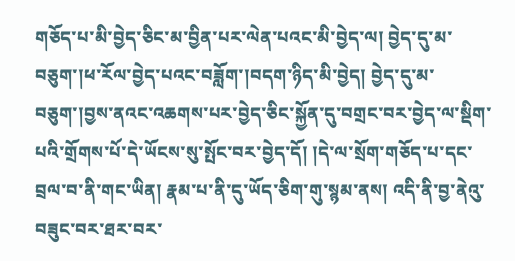གཅོད་པ་མི་བྱེད་ཅིང་མ་བྱིན་པར་ལེན་པའང་མི་བྱེད་ལ། བྱེད་དུ་མ་བཅུག་།ཕ་རོལ་བྱེད་པའང་བཟློག་།བདག་ཉིད་མི་བྱེད། བྱེད་དུ་མ་བཅུག་།བྱས་ནའང་འཆགས་པར་བྱེད་ཅིང་སྐྱོན་དུ་བགྲང་བར་བྱེད་ལ་སྡིག་པའི་གྲོགས་པོ་དེ་ཡོངས་སུ་སྤོང་བར་བྱེད་དོ། །དེ་ལ་སྲོག་གཅོད་པ་དང་བྲལ་བ་ནི་གང་ཡིན། རྣམ་པ་ནི་དུ་ཡོད་ཅིག་གུ་སྙམ་ནས། འདི་ནི་བྱ་ནེའུ་བཟུང་བར་ཐར་བར་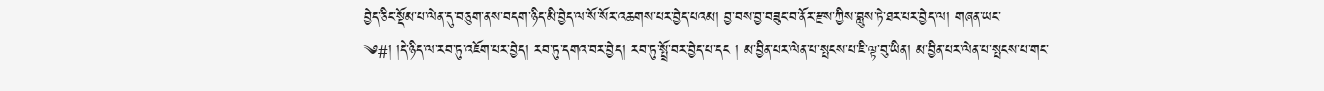བྱེད་ཅིང་སྡོམ་པ་ལེན་དུ་བཅུག་ནས་བདག་ཉིད་མི་བྱེད་ལ་སོ་སོར་འཆགས་པར་བྱེད་པའམ། བྱ་བས་བྱ་བཟུང་བ་ནོར་རྫས་ཀྱིས་བླུས་ཏེ་ཐར་པར་བྱེད་ལ། གཞན་ཡང་
༄#། །དེ་ཉིད་ལ་རབ་ཏུ་འཇོག་པར་བྱེད། རབ་ཏུ་དགའ་བར་བྱེད། རབ་ཏུ་སྤྲོ་བར་བྱེད་པ་དང ། མ་བྱིན་པར་ལེན་པ་སྤངས་པ་ཇི་ལྟ་བུ་ཡིན། མ་བྱིན་པར་ལེན་པ་སྤངས་པ་གང་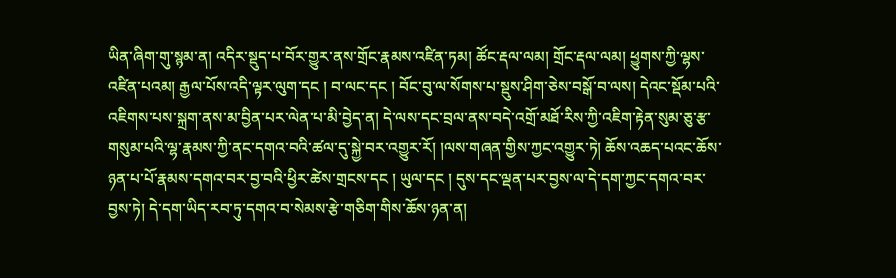ཡིན་ཞིག་གུ་སྙམ་ན། འདིར་སྡུད་པ་བོར་གྱུར་ནས་གྲོང་རྣམས་འཛིན་ཏམ། ཚོང་རྡལ་ལམ། གྲོང་རྡལ་ལམ། ཕྱུགས་ཀྱི་ལྷས་འཛིན་པའམ། རྒྱལ་པོས་འདི་ལྟར་ལུག་དང ། བ་ལང་དང ། བོང་བུ་ལ་སོགས་པ་སྡུས་ཤིག་ཅེས་བསྒོ་བ་ལས། དེའང་སྡོམ་པའི་འཇིགས་པས་སྐྲག་ནས་མ་བྱིན་པར་ལེན་པ་མི་བྱེད་ན། དེ་ལས་དང་བྲལ་ནས་བདེ་འགྲོ་མཐོ་རིས་ཀྱི་འཇིག་རྟེན་སུམ་ཅུ་རྩ་གསུམ་པའི་ལྷ་རྣམས་ཀྱི་ནང་དགའ་བའི་ཚལ་དུ་སྐྱེ་བར་འགྱུར་རོ། །ལས་གཞན་གྱིས་ཀྱང་འགྱུར་ཏེ། ཆོས་འཆད་པའང་ཆོས་ཉན་པ་པོ་རྣམས་དགའ་བར་བྱ་བའི་ཕྱིར་ཚེས་གྲངས་དང ། ཡུལ་དང ། དུས་དང་ལྡན་པར་བྱས་ལ་དེ་དག་ཀྱང་དགའ་བར་བྱས་ཏེ། དེ་དག་ཡིད་རབ་ཏུ་དགའ་བ་སེམས་རྩེ་གཅིག་གིས་ཆོས་ཉན་ན།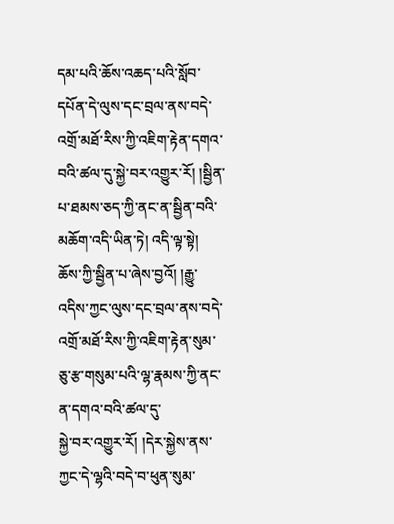དམ་པའི་ཆོས་འཆད་པའི་སློབ་དཔོན་དེ་ལུས་དང་བྲལ་ནས་བདེ་འགྲོ་མཐོ་རིས་ཀྱི་འཇིག་རྟེན་དགའ་བའི་ཚལ་དུ་སྐྱེ་བར་འགྱུར་རོ། །སྦྱིན་པ་ཐམས་ཅད་ཀྱི་ནང་ན་སྦྱིན་བའི་མཆོག་འདི་ཡིན་ཏེ། འདི་ལྟ་སྟེ། ཆོས་ཀྱི་སྦྱིན་པ་ཞེས་བྱའོ། །རྒྱུ་འདིས་ཀྱང་ལུས་དང་བྲལ་ནས་བདེ་འགྲོ་མཐོ་རིས་ཀྱི་འཇིག་རྟེན་སུམ་ཅུ་རྩ་གསུམ་པའི་ལྷ་རྣམས་ཀྱི་ནང་ན་དགའ་བའི་ཚལ་དུ་
སྐྱེ་བར་འགྱུར་རོ། །དེར་སྐྱེས་ནས་ཀྱང་དེ་ལྷའི་བདེ་བ་ཕུན་སུམ་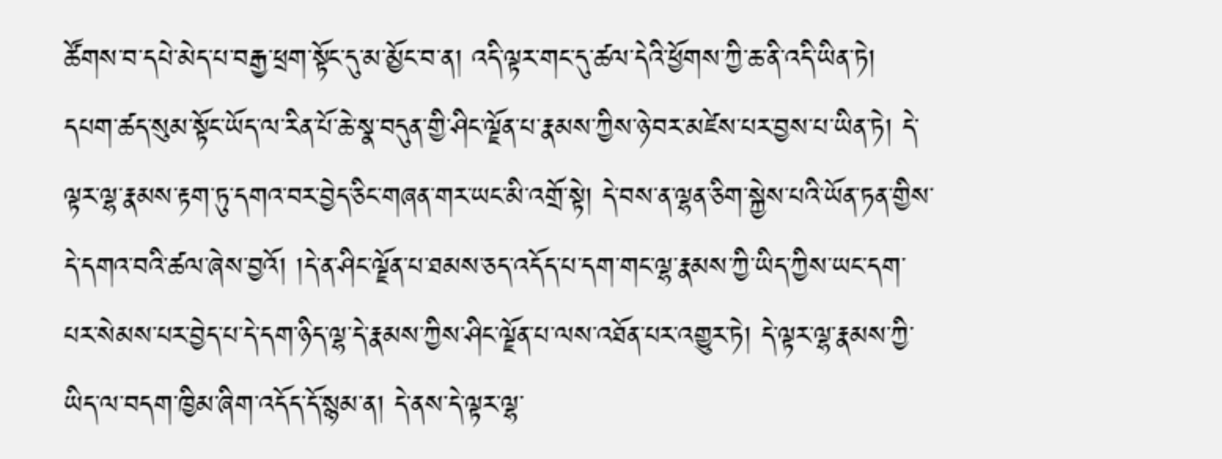ཚོགས་བ་དཔེ་མེད་པ་བརྒྱ་ཕྲག་སྟོང་དུ་མ་མྱོང་བ་ན། འདི་ལྟར་གང་དུ་ཚལ་དེའི་ཕྱོགས་ཀྱི་ཆ་ནི་འདི་ཡིན་ཏེ། དཔག་ཚད་སུམ་སྟོང་ཡོད་ལ་རིན་པོ་ཆེ་སྣ་བདུན་གྱི་ཤིང་ལྗོན་པ་རྣམས་ཀྱིས་ཉེ་བར་མཛེས་པར་བྱས་པ་ཡིན་ཏེ། དེ་ལྟར་ལྷ་རྣམས་རྟག་ཏུ་དགའ་བར་བྱེད་ཅིང་གཞན་གར་ཡང་མི་འགྲོ་སྟེ། དེ་བས་ན་ལྷན་ཅིག་སྐྱེས་པའི་ཡོན་ཏན་གྱིས་དེ་དགའ་བའི་ཚལ་ཞེས་བྱའོ། །དེ་ན་ཤིང་ལྗོན་པ་ཐམས་ཅད་འདོད་པ་དག་གང་ལྷ་རྣམས་ཀྱི་ཡིད་ཀྱིས་ཡང་དག་པར་སེམས་པར་བྱེད་པ་དེ་དག་ཉིད་ལྷ་དེ་རྣམས་ཀྱིས་ཤིང་ལྗོན་པ་ལས་འཐོན་པར་འགྱུར་ཏེ། དེ་ལྟར་ལྷ་རྣམས་ཀྱི་ཡིད་ལ་བདག་ཁྱིམ་ཞིག་འདོད་དོ་སྙམ་ན། དེ་ནས་དེ་ལྟར་ལྷ་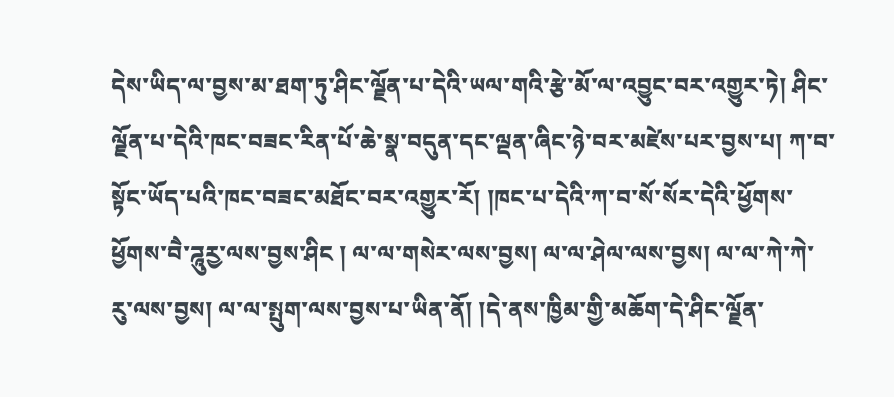དེས་ཡིད་ལ་བྱས་མ་ཐག་ཏུ་ཤིང་ལྗོན་པ་དེའི་ཡལ་གའི་རྩེ་མོ་ལ་འབྱུང་བར་འགྱུར་ཏེ། ཤིང་ལྗོན་པ་དེའི་ཁང་བཟང་རིན་པོ་ཆེ་སྣ་བདུན་དང་ལྡན་ཞིང་ཉེ་བར་མཛེས་པར་བྱས་པ། ཀ་བ་སྟོང་ཡོད་པའི་ཁང་བཟང་མཐོང་བར་འགྱུར་རོ། །ཁང་པ་དེའི་ཀ་བ་སོ་སོར་དེའི་ཕྱོགས་ཕྱོགས་བཻ་ཌཱུརྱ་ལས་བྱས་ཤིང ། ལ་ལ་གསེར་ལས་བྱས། ལ་ལ་ཤེལ་ལས་བྱས། ལ་ལ་ཀེ་ཀེ་རུ་ལས་བྱས། ལ་ལ་སྤུག་ལས་བྱས་པ་ཡིན་ནོ། །དེ་ནས་ཁྱིམ་གྱི་མཆོག་དེ་ཤིང་ལྗོན་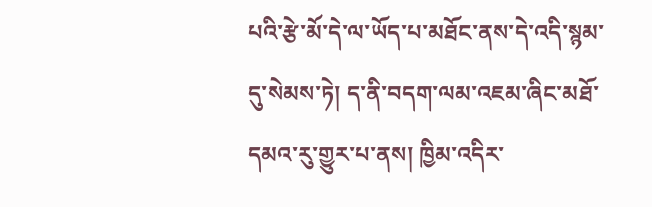པའི་རྩེ་མོ་དེ་ལ་ཡོད་པ་མཐོང་ནས་དེ་འདི་སྙམ་དུ་སེམས་ཏེ། ད་ནི་བདག་ལམ་འཇམ་ཞིང་མཐོ་དམའ་རུ་གྱུར་པ་ནས། ཁྱིམ་འདིར་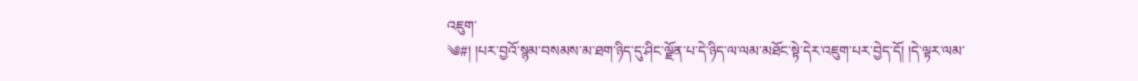འཇུག་
༄#། །པར་བྱའོ་སྙམ་བསམས་མ་ཐག་ཉིད་དུ་ཤིང་ལྗོན་པ་དེ་ཉིད་ལ་ལམ་མཐོང་སྟེ་དེར་འཇུག་པར་བྱེད་དོ། །དེ་ལྟར་ལམ་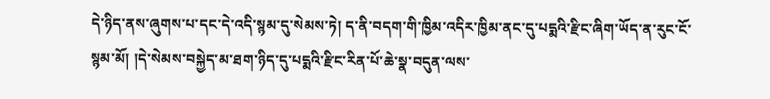དེ་ཉིད་ནས་ཞུགས་པ་དང་དེ་འདི་སྙམ་དུ་སེམས་ཏེ། ད་ནི་བདག་གི་ཁྱིམ་འདིར་ཁྱིམ་ནང་དུ་པདྨའི་རྫིང་ཞིག་ཡོད་ན་རུང་ངོ་སྙམ་མོ། །དེ་སེམས་བསྐྱེད་མ་ཐག་ཉིད་དུ་པདྨའི་རྫིང་རིན་པོ་ཆེ་སྣ་བདུན་ལས་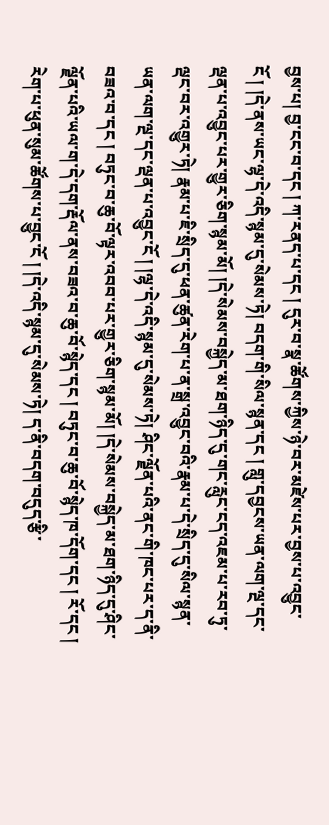བྱས་པ། བྱ་ངང་བ་དང ། ཀ་རནད་པ་དང ། དུར་བ་སྣ་ཚོགས་ཀྱིས་ཉེ་བར་མཛེས་པར་བྱས་པ་འབྱུང་ངོ ། །དེ་ནས་ཡང་ལྷ་དེ་འདི་སྙམ་དུ་སེམས་ཏེ། བདག་གི་སིལ་སྙན་དང ། གླུ་དབྱངས་ཡན་ལག་ལྔ་དང་ལྡན་པ་འབྱུང་པར་གྱུར་ཅིག་སྙམ་མོ། །དེ་སེམས་བསྐྱེད་མ་ཐག་ཉིད་དུ་གང་རླུང་ངད་འཇམ་པ་རབ་ཏུ་ལྡང་བར་འགྱུར་ཏེ། རྣམ་པ་ཇི་སྲིད་དུ་ཕན་ཚུན་རེག་པ་ན་སྒྲ་འབྱུང་བའི་རྣམ་པ་དེ་སྲིད་དུ་སིལ་སྙན་ཡན་ལག་ལྔ་དང་ལྡན་པ་འབྱུང་ངོ ། །ལྷ་དེ་འདི་སྙམ་དུ་སེམས་ཏེ། ཤིང་ལྗོན་པའི་ནང་གི་ཁང་པར་ད་ནི་བཟའ་བ་དང ། བཏུང་བ་ཆུ་བོ་ལྟར་འབབ་པར་གྱུར་ཅིག་སྙམ་མོ། །དེ་སེམས་བསྐྱེད་མ་ཐག་ཉིད་དུ་ཤིང་ལྗོན་པའི་ཡལ་ག་དེ་དག་རྡོལ་ནས་བཟའ་བ་ཆུ་བོ་སྙེད་དང ། བཏུང་བ་ཆུ་བོ་སྙེད་ཁ་དོག་དང ། རོ་དང ། རེག་པ་ཕུན་སུམ་ཚོགས་པ་བྱུང་ངོ ། །དེ་འདི་སྙམ་དུ་སེམས་ཏེ། ད་ནི་བདག་བདུད་རྩི་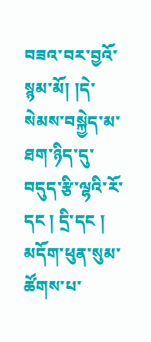བཟའ་བར་བྱའོ་སྙམ་མོ། །དེ་སེམས་བསྐྱེད་མ་ཐག་ཉིད་དུ་བདུད་རྩི་ལྷའི་རོ་དང ། དྲི་དང ། མདོག་ཕུན་སུམ་ཚོགས་པ་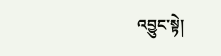འབྱུང་སྟེ།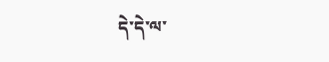དེ་དེ་ལ་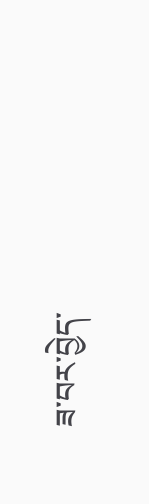ཟ་བར་བྱེད་